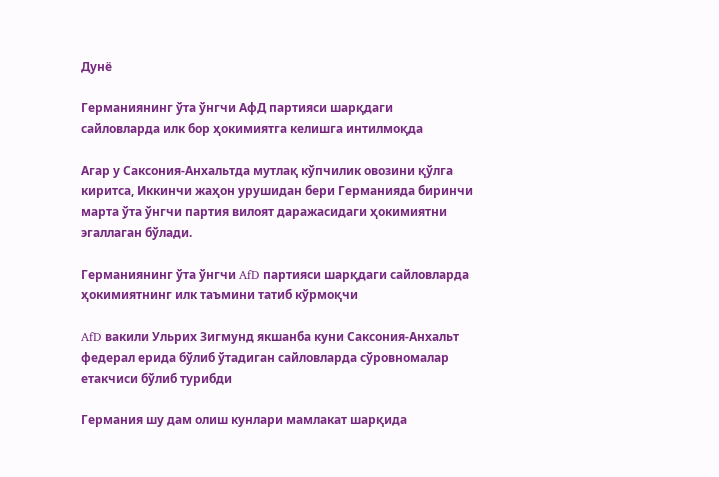Дунё

Германиянинг ўта ўнгчи АфД партияси шарқдаги сайловларда илк бор ҳокимиятга келишга интилмоқда

Агар у Саксония-Анхальтда мутлақ кўпчилик овозини қўлга киритса, Иккинчи жаҳон урушидан бери Германияда биринчи марта ўта ўнгчи партия вилоят даражасидаги ҳокимиятни эгаллаган бўлади.

Германиянинг ўта ўнгчи AfD партияси шарқдаги сайловларда ҳокимиятнинг илк таъмини татиб кўрмоқчи

AfD вакили Ульрих Зигмунд якшанба куни Саксония-Анхальт федерал ерида бўлиб ўтадиган сайловларда сўровномалар етакчиси бўлиб турибди

Германия шу дам олиш кунлари мамлакат шарқида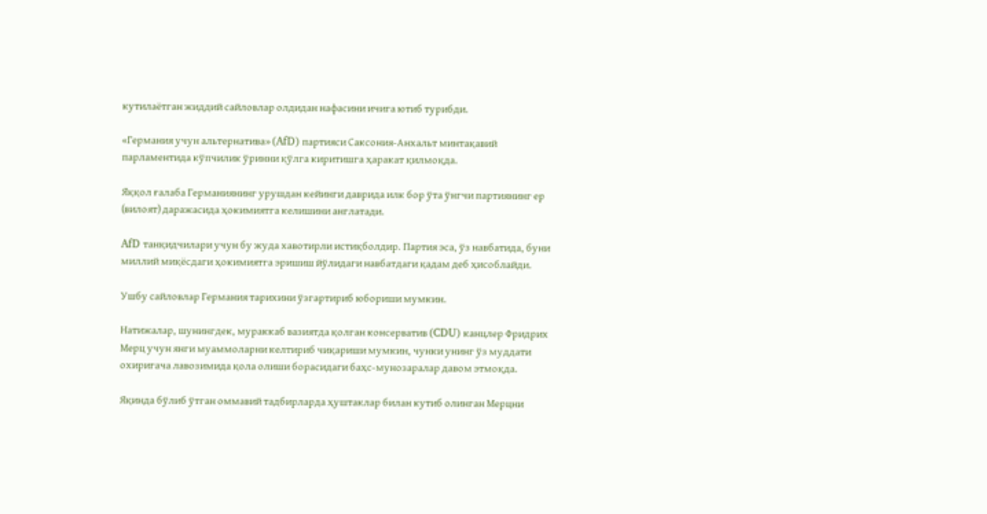кутилаётган жиддий сайловлар олдидан нафасини ичига ютиб турибди.

«Германия учун альтернатива» (AfD) партияси Саксония-Анхальт минтақавий парламентида кўпчилик ўринни қўлга киритишга ҳаракат қилмоқда.

Яққол ғалаба Германиянинг урушдан кейинги даврида илк бор ўта ўнгчи партиянинг ер (вилоят) даражасида ҳокимиятга келишини англатади.

AfD танқидчилари учун бу жуда хавотирли истиқболдир. Партия эса, ўз навбатида, буни миллий миқёсдаги ҳокимиятга эришиш йўлидаги навбатдаги қадам деб ҳисоблайди.

Ушбу сайловлар Германия тарихини ўзгартириб юбориши мумкин.

Натижалар, шунингдек, мураккаб вазиятда қолган консерватив (CDU) канцлер Фридрих Мерц учун янги муаммоларни келтириб чиқариши мумкин, чунки унинг ўз муддати охиригача лавозимида қола олиши борасидаги баҳс-мунозаралар давом этмоқда.

Яқинда бўлиб ўтган оммавий тадбирларда ҳуштаклар билан кутиб олинган Мерцни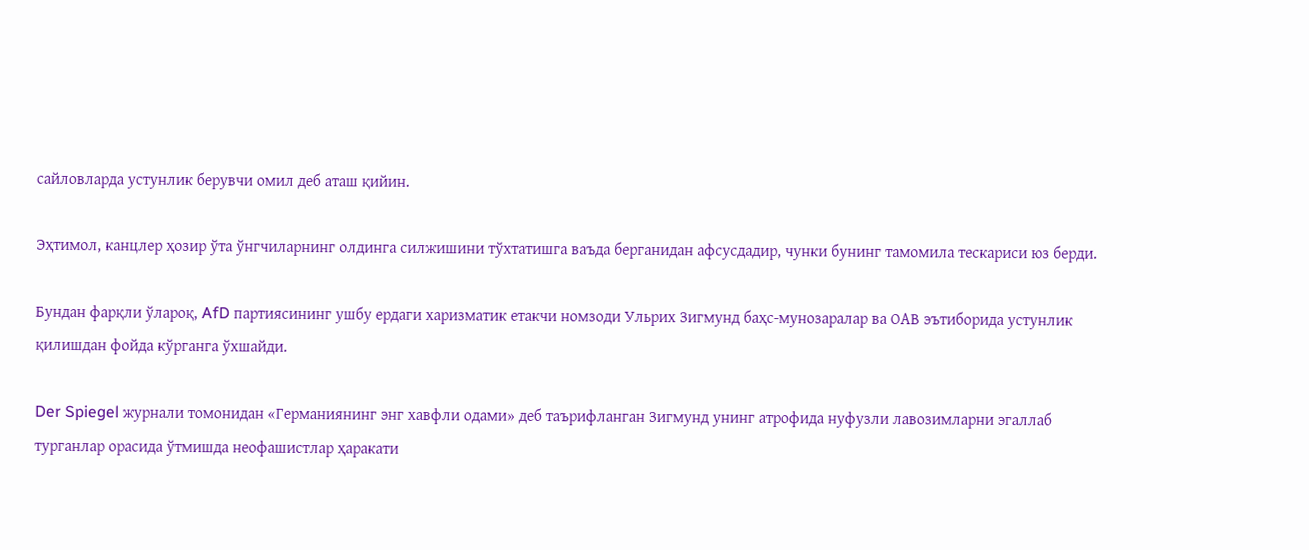сайловларда устунлик берувчи омил деб аташ қийин.

Эҳтимол, канцлер ҳозир ўта ўнгчиларнинг олдинга силжишини тўхтатишга ваъда берганидан афсусдадир, чунки бунинг тамомила тескариси юз берди.

Бундан фарқли ўлароқ, AfD партиясининг ушбу ердаги харизматик етакчи номзоди Ульрих Зигмунд баҳс-мунозаралар ва ОАВ эътиборида устунлик қилишдан фойда кўрганга ўхшайди.

Der Spiegel журнали томонидан «Германиянинг энг хавфли одами» деб таърифланган Зигмунд унинг атрофида нуфузли лавозимларни эгаллаб турганлар орасида ўтмишда неофашистлар ҳаракати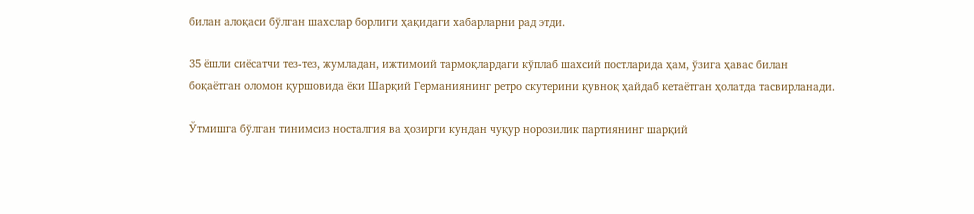билан алоқаси бўлган шахслар борлиги ҳақидаги хабарларни рад этди.

35 ёшли сиёсатчи тез-тез, жумладан, ижтимоий тармоқлардаги кўплаб шахсий постларида ҳам, ўзига ҳавас билан боқаётган оломон қуршовида ёки Шарқий Германиянинг ретро скутерини қувноқ ҳайдаб кетаётган ҳолатда тасвирланади.

Ўтмишга бўлган тинимсиз носталгия ва ҳозирги кундан чуқур норозилик партиянинг шарқий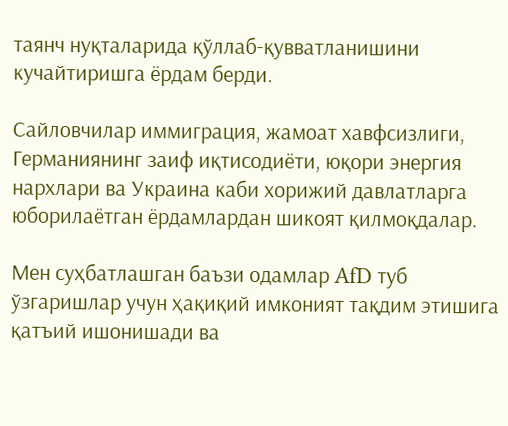таянч нуқталарида қўллаб-қувватланишини кучайтиришга ёрдам берди.

Сайловчилар иммиграция, жамоат хавфсизлиги, Германиянинг заиф иқтисодиёти, юқори энергия нархлари ва Украина каби хорижий давлатларга юборилаётган ёрдамлардан шикоят қилмоқдалар.

Мен суҳбатлашган баъзи одамлар AfD туб ўзгаришлар учун ҳақиқий имконият тақдим этишига қатъий ишонишади ва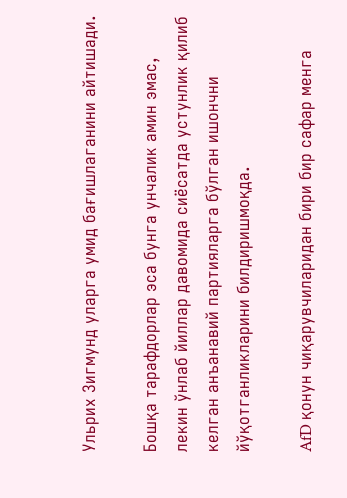Ульрих Зигмунд уларга умид бағишлаганини айтишади.

Бошқа тарафдорлар эса бунга унчалик амин эмас, лекин ўнлаб йиллар давомида сиёсатда устунлик қилиб келган анъанавий партияларга бўлган ишончни йўқотганликларини билдиришмоқда.

AfD қонун чиқарувчиларидан бири бир сафар менга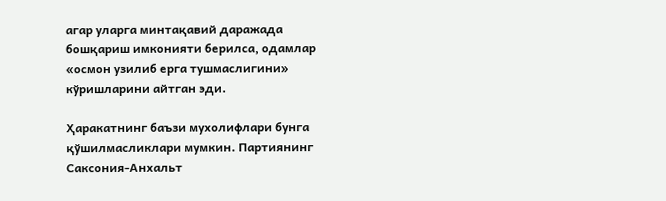агар уларга минтақавий даражада бошқариш имконияти берилса, одамлар «осмон узилиб ерга тушмаслигини» кўришларини айтган эди.

Ҳаракатнинг баъзи мухолифлари бунга қўшилмасликлари мумкин. Партиянинг Саксония-Анхальт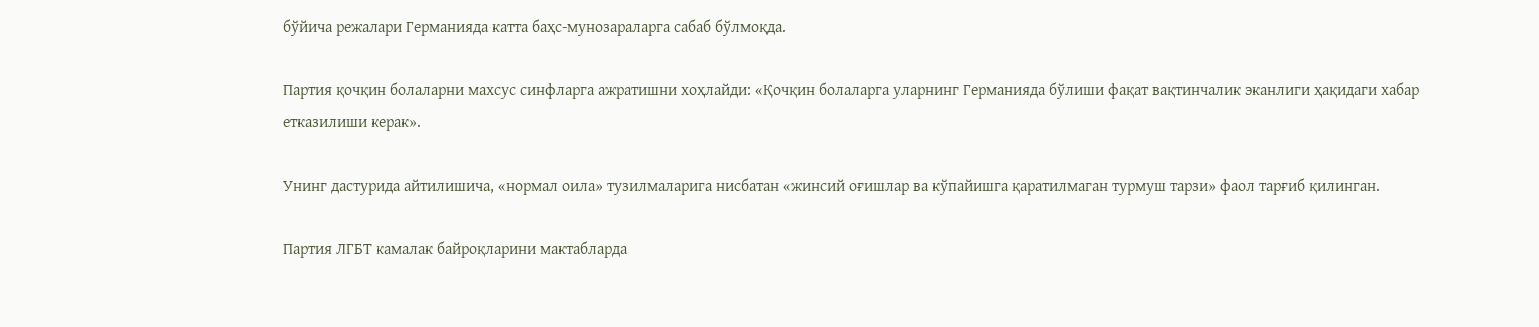бўйича режалари Германияда катта баҳс-мунозараларга сабаб бўлмоқда.

Партия қочқин болаларни махсус синфларга ажратишни хоҳлайди: «Қочқин болаларга уларнинг Германияда бўлиши фақат вақтинчалик эканлиги ҳақидаги хабар етказилиши керак».

Унинг дастурида айтилишича, «нормал оила» тузилмаларига нисбатан «жинсий оғишлар ва кўпайишга қаратилмаган турмуш тарзи» фаол тарғиб қилинган.

Партия ЛГБТ камалак байроқларини мактабларда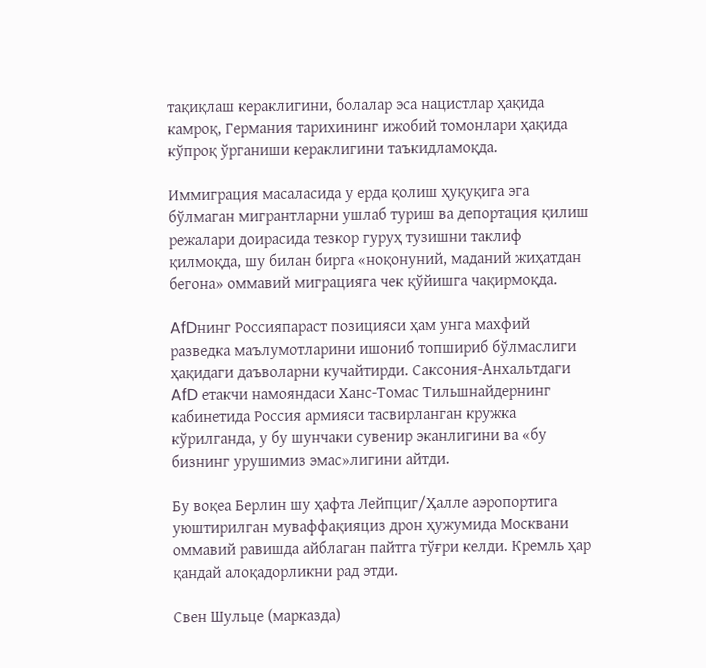тақиқлаш кераклигини, болалар эса нацистлар ҳақида камроқ, Германия тарихининг ижобий томонлари ҳақида кўпроқ ўрганиши кераклигини таъкидламоқда.

Иммиграция масаласида у ерда қолиш ҳуқуқига эга бўлмаган мигрантларни ушлаб туриш ва депортация қилиш режалари доирасида тезкор гуруҳ тузишни таклиф қилмоқда, шу билан бирга «ноқонуний, маданий жиҳатдан бегона» оммавий миграцияга чек қўйишга чақирмоқда.

AfDнинг Россияпараст позицияси ҳам унга махфий разведка маълумотларини ишониб топшириб бўлмаслиги ҳақидаги даъволарни кучайтирди. Саксония-Анхальтдаги AfD етакчи намояндаси Ханс-Томас Тильшнайдернинг кабинетида Россия армияси тасвирланган кружка кўрилганда, у бу шунчаки сувенир эканлигини ва «бу бизнинг урушимиз эмас»лигини айтди.

Бу воқеа Берлин шу ҳафта Лейпциг/Ҳалле аэропортига уюштирилган муваффақияциз дрон ҳужумида Москвани оммавий равишда айблаган пайтга тўғри келди. Кремль ҳар қандай алоқадорликни рад этди.

Свен Шульце (марказда)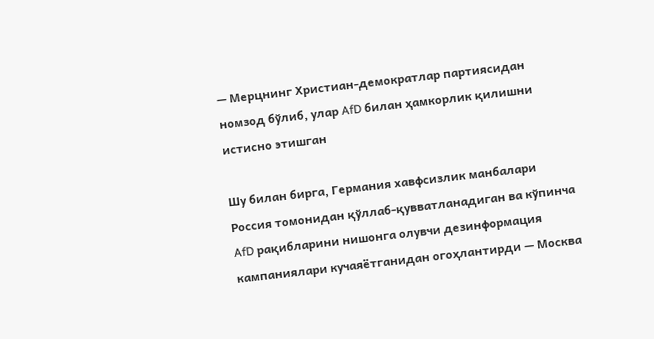— Мерцнинг Христиан-демократлар партиясидан номзод бўлиб, улар AfD билан ҳамкорлик қилишни истисно этишган

Шу билан бирга, Германия хавфсизлик манбалари Россия томонидан қўллаб-қувватланадиган ва кўпинча AfD рақибларини нишонга олувчи дезинформация кампаниялари кучаяётганидан огоҳлантирди — Москва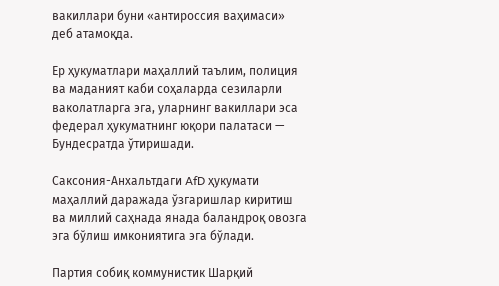вакиллари буни «антироссия ваҳимаси» деб атамоқда.

Ер ҳукуматлари маҳаллий таълим, полиция ва маданият каби соҳаларда сезиларли ваколатларга эга, уларнинг вакиллари эса федерал ҳукуматнинг юқори палатаси — Бундесратда ўтиришади.

Саксония-Анхальтдаги AfD ҳукумати маҳаллий даражада ўзгаришлар киритиш ва миллий саҳнада янада баландроқ овозга эга бўлиш имкониятига эга бўлади.

Партия собиқ коммунистик Шарқий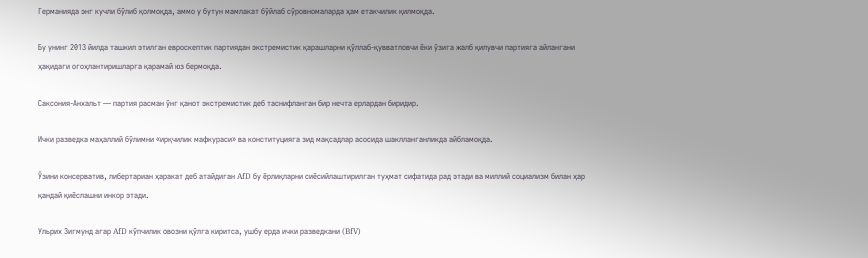Германияда энг кучли бўлиб қолмоқда, аммо у бутун мамлакат бўйлаб сўровномаларда ҳам етакчилик қилмоқда.

Бу унинг 2013 йилда ташкил этилган евроскептик партиядан экстремистик қарашларни қўллаб-қувватловчи ёки ўзига жалб қилувчи партияга айлангани ҳақидаги огоҳлантиришларга қарамай юз бермоқда.

Саксония-Анхальт — партия расман ўнг қанот экстремистик деб таснифланган бир нечта ерлардан биридир.

Ички разведка маҳаллий бўлимни «ирқчилик мафкураси» ва конституцияга зид мақсадлар асосида шаклланганликда айбламоқда.

Ўзини консерватив, либертариан ҳаракат деб атайдиган AfD бу ёрлиқларни сиёсийлаштирилган туҳмат сифатида рад этади ва миллий социализм билан ҳар қандай қиёслашни инкор этади.

Ульрих Зигмунд агар AfD кўпчилик овозни қўлга киритса, ушбу ерда ички разведкани (BfV)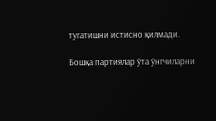тугатишни истисно қилмади.

Бошқа партиялар ўта ўнгчиларни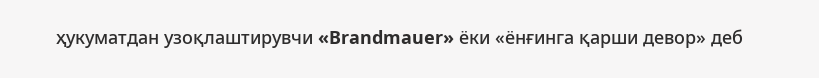ҳукуматдан узоқлаштирувчи «Brandmauer» ёки «ёнғинга қарши девор» деб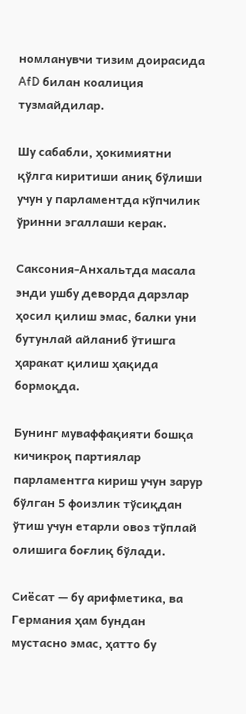номланувчи тизим доирасида AfD билан коалиция тузмайдилар.

Шу сабабли, ҳокимиятни қўлга киритиши аниқ бўлиши учун у парламентда кўпчилик ўринни эгаллаши керак.

Саксония-Анхальтда масала энди ушбу деворда дарзлар ҳосил қилиш эмас, балки уни бутунлай айланиб ўтишга ҳаракат қилиш ҳақида бормоқда.

Бунинг муваффақияти бошқа кичикроқ партиялар парламентга кириш учун зарур бўлган 5 фоизлик тўсиқдан ўтиш учун етарли овоз тўплай олишига боғлиқ бўлади.

Сиёсат — бу арифметика, ва Германия ҳам бундан мустасно эмас, ҳатто бу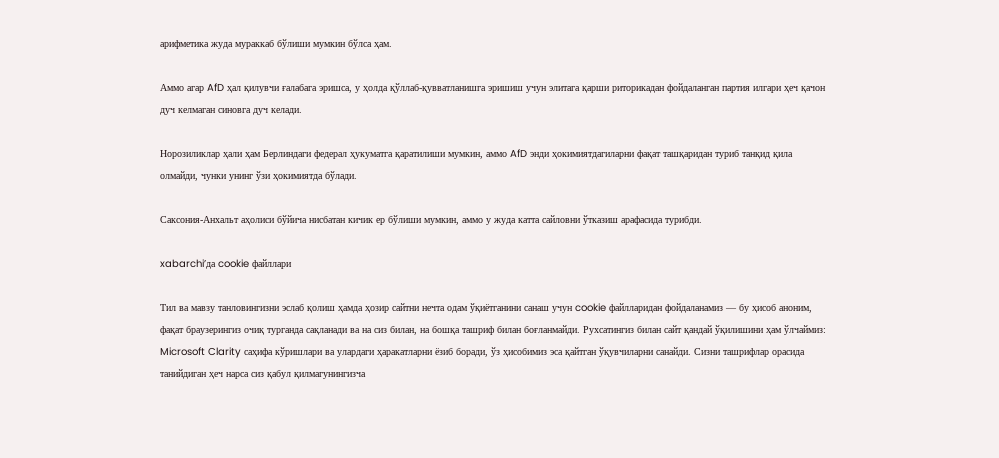арифметика жуда мураккаб бўлиши мумкин бўлса ҳам.

Аммо агар AfD ҳал қилувчи ғалабага эришса, у ҳолда қўллаб-қувватланишга эришиш учун элитага қарши риторикадан фойдаланган партия илгари ҳеч қачон дуч келмаган синовга дуч келади.

Норозиликлар ҳали ҳам Берлиндаги федерал ҳукуматга қаратилиши мумкин, аммо AfD энди ҳокимиятдагиларни фақат ташқаридан туриб танқид қила олмайди, чунки унинг ўзи ҳокимиятда бўлади.

Саксония-Анхальт аҳолиси бўйича нисбатан кичик ер бўлиши мумкин, аммо у жуда катта сайловни ўтказиш арафасида турибди.

xabarchi’да cookie файллари

Тил ва мавзу танловингизни эслаб қолиш ҳамда ҳозир сайтни нечта одам ўқиётганини санаш учун cookie файлларидан фойдаланамиз — бу ҳисоб аноним, фақат браузерингиз очиқ турганда сақланади ва на сиз билан, на бошқа ташриф билан боғланмайди. Рухсатингиз билан сайт қандай ўқилишини ҳам ўлчаймиз: Microsoft Clarity саҳифа кўришлари ва улардаги ҳаракатларни ёзиб боради, ўз ҳисобимиз эса қайтган ўқувчиларни санайди. Сизни ташрифлар орасида танийдиган ҳеч нарса сиз қабул қилмагунингизча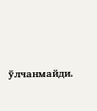ўлчанмайди.